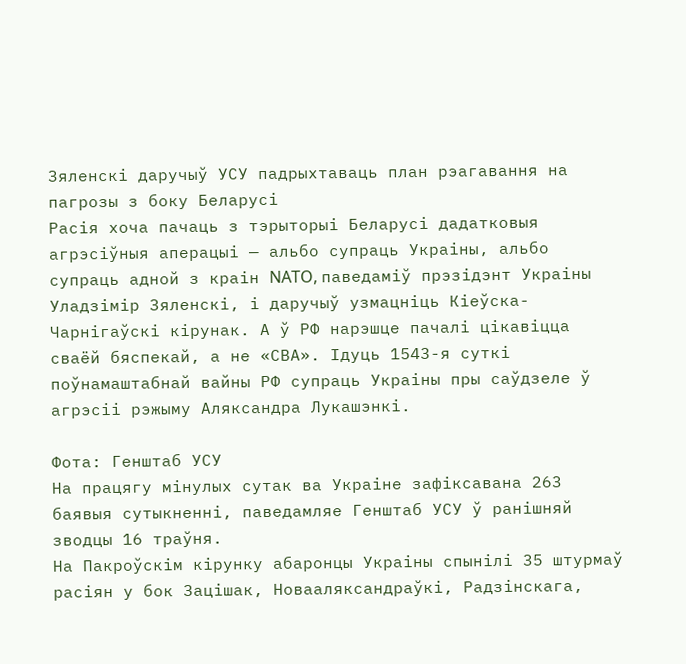Зяленскі даручыў УСУ падрыхтаваць план рэагавання на пагрозы з боку Беларусі
Расія хоча пачаць з тэрыторыі Беларусі дадатковыя агрэсіўныя аперацыі — альбо супраць Украіны, альбо супраць адной з краін NATO, паведаміў прэзідэнт Украіны Уладзімір Зяленскі, і даручыў узмацніць Кіеўска-Чарнігаўскі кірунак. А ў РФ нарэшце пачалі цікавіцца сваёй бяспекай, а не «СВА». Ідуць 1543-я суткі поўнамаштабнай вайны РФ супраць Украіны пры саўдзеле ў агрэсіі рэжыму Аляксандра Лукашэнкі.

Фота: Генштаб УСУ
На працягу мінулых сутак ва Украіне зафіксавана 263 баявыя сутыкненні, паведамляе Генштаб УСУ ў ранішняй зводцы 16 траўня.
На Пакроўскім кірунку абаронцы Украіны спынілі 35 штурмаў расіян у бок Зацішак, Новааляксандраўкі, Радзінскага,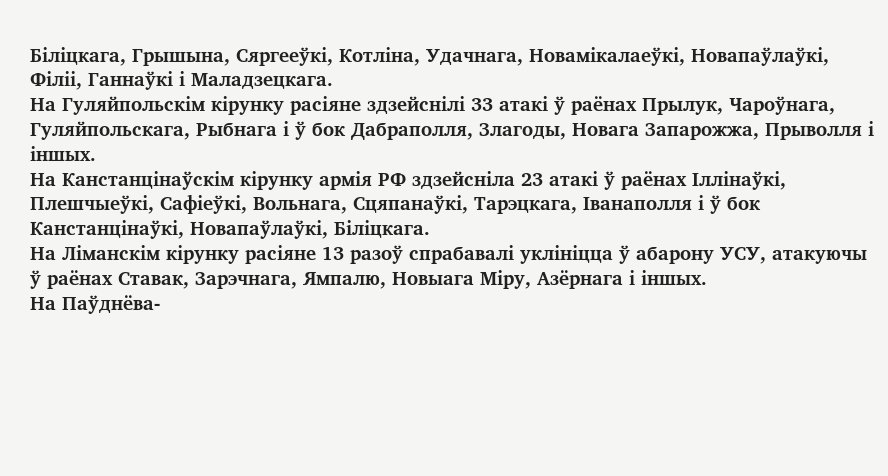Біліцкага, Грышына, Сяргееўкі, Котліна, Удачнага, Новамікалаеўкі, Новапаўлаўкі, Філіі, Ганнаўкі і Маладзецкага.
На Гуляйпольскім кірунку расіяне здзейснілі 33 атакі ў раёнах Прылук, Чароўнага, Гуляйпольскага, Рыбнага і ў бок Дабраполля, Злагоды, Новага Запарожжа, Прыволля і іншых.
На Канстанцінаўскім кірунку армія РФ здзейсніла 23 атакі ў раёнах Іллінаўкі, Плешчыеўкі, Сафіеўкі, Вольнага, Сцяпанаўкі, Тарэцкага, Іванаполля і ў бок Канстанцінаўкі, Новапаўлаўкі, Біліцкага.
На Ліманскім кірунку расіяне 13 разоў спрабавалі уклініцца ў абарону УСУ, атакуючы ў раёнах Ставак, Зарэчнага, Ямпалю, Новыага Міру, Азёрнага і іншых.
На Паўднёва-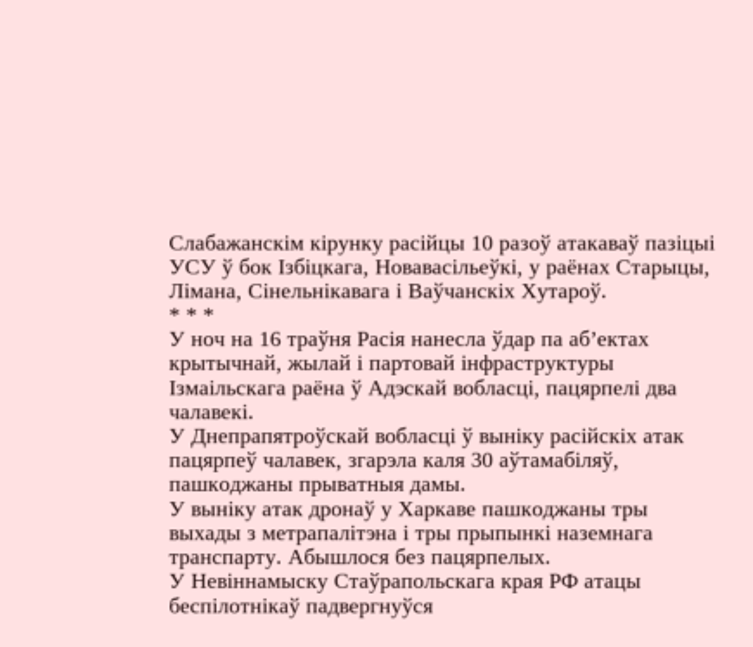Слабажанскім кірунку расійцы 10 разоў атакаваў пазіцыі УСУ ў бок Ізбіцкага, Новавасільеўкі, у раёнах Старыцы, Лімана, Сінельнікавага і Ваўчанскіх Хутароў.
* * *
У ноч на 16 траўня Расія нанесла ўдар па аб’ектах крытычнай, жылай і партовай інфраструктуры Ізмаільскага раёна ў Адэскай вобласці, пацярпелі два чалавекі.
У Днепрапятроўскай вобласці ў выніку расійскіх атак пацярпеў чалавек, згарэла каля 30 аўтамабіляў, пашкоджаны прыватныя дамы.
У выніку атак дронаў у Харкаве пашкоджаны тры выхады з метрапалітэна і тры прыпынкі наземнага транспарту. Абышлося без пацярпелых.
У Невіннамыску Стаўрапольскага края РФ атацы беспілотнікаў падвергнуўся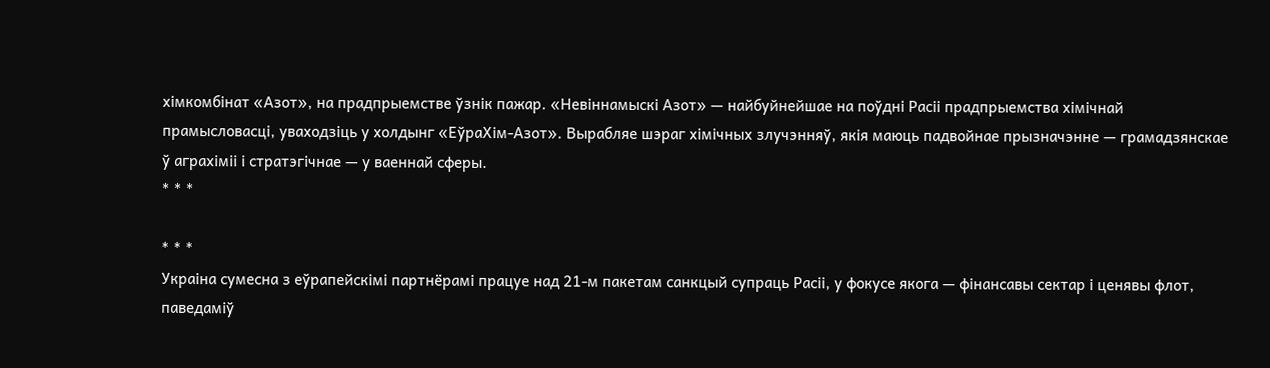хімкомбінат «Азот», на прадпрыемстве ўзнік пажар. «Невіннамыскі Азот» — найбуйнейшае на поўдні Расіі прадпрыемства хімічнай прамысловасці, уваходзіць у холдынг «ЕўраХім-Азот». Вырабляе шэраг хімічных злучэнняў, якія маюць падвойнае прызначэнне — грамадзянскае ў аграхіміі і стратэгічнае — у ваеннай сферы.
* * *

* * *
Украіна сумесна з еўрапейскімі партнёрамі працуе над 21-м пакетам санкцый супраць Расіі, у фокусе якога — фінансавы сектар і ценявы флот, паведаміў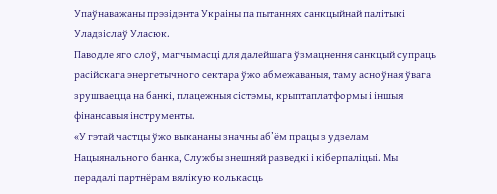Упаўнаважаны прэзідэнта Украіны па пытаннях санкцыйнай палітыкі Уладзіслаў Уласюк.
Паводле яго слоў, магчымасці для далейшага ўзмацнення санкцый супраць расійскага энергетычного сектара ўжо абмежаваныя, таму асноўная ўвага зрушваецца на банкі, плацежныя сістэмы, крыптаплатформы і iншыя фінансавыя інструменты.
«У гэтай частцы ўжо выкананы значны аб’ём працы з удзелам Нацыянального банка, Службы знешняй разведкі і кіберпаліцыі. Мы перадалі партнёрам вялікую колькасць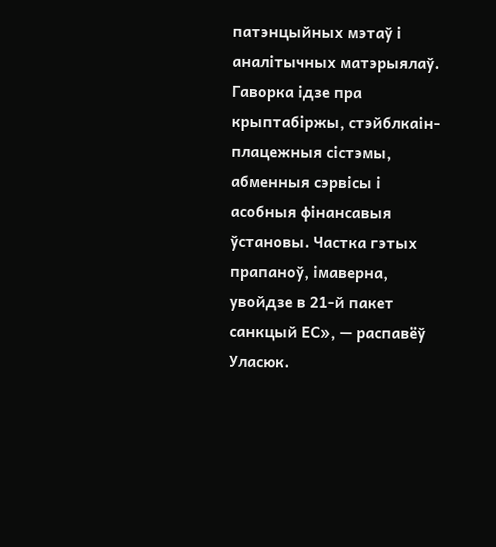патэнцыйных мэтаў і аналітычных матэрыялаў. Гаворка ідзе пра крыптабіржы, стэйблкаін-плацежныя сістэмы, абменныя сэрвісы і асобныя фінансавыя ўстановы. Частка гэтых прапаноў, імаверна, увойдзе в 21-й пакет санкцый ЕС», — распавёў Уласюк.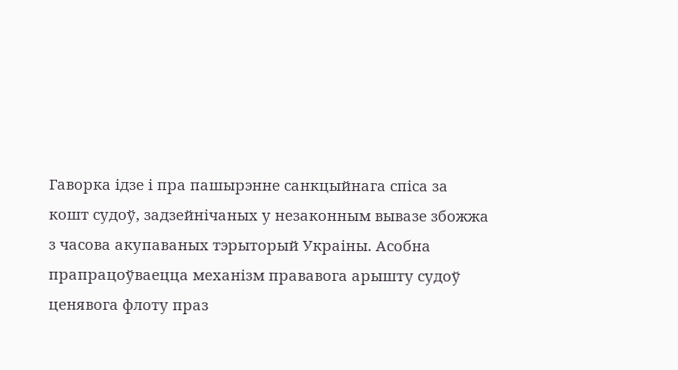Гаворка ідзе і пра пашырэнне санкцыйнага спіса за кошт судоў, задзейнічаных у незаконным вывазе збожжа з часова акупаваных тэрыторый Украіны. Асобна прапрацоўваецца механізм прававога арышту судоў ценявога флоту праз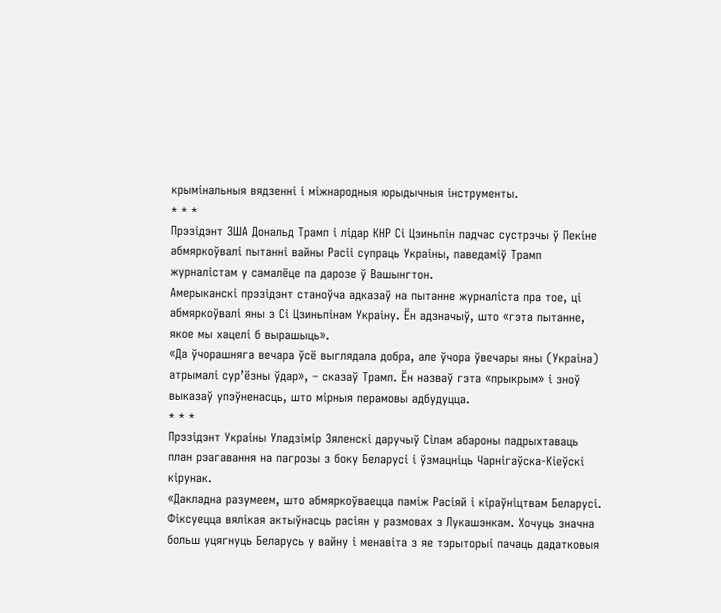крымінальныя вядзенні і міжнародныя юрыдычныя інструменты.
* * *
Прэзідэнт ЗША Дональд Трамп і лідар КНР Сі Цзиньпін падчас сустрэчы ў Пекіне абмяркоўвалі пытанні вайны Расіі супраць Украіны, паведаміў Трамп журналістам у самалёце па дарозе ў Вашынгтон.
Амерыканскі прэзідэнт станоўча адказаў на пытанне журналіста пра тое, ці абмяркоўвалі яны з Сі Цзиньпінам Украіну. Ён адзначыў, што «гэта пытанне, якое мы хацелі б вырашыць».
«Да ўчорашняга вечара ўсё выглядала добра, але ўчора ўвечары яны (Украіна) атрымалі сур’ёзны ўдар», – сказаў Трамп. Ён назваў гэта «прыкрым» і зноў выказаў упэўненасць, што мірныя перамовы адбудуцца.
* * *
Прэзідэнт Украіны Уладзімір Зяленскі даручыў Сілам абароны падрыхтаваць план рэагавання на пагрозы з боку Беларусі і ўзмацніць Чарнігаўска-Кіеўскі кірунак.
«Дакладна разумеем, што абмяркоўваецца паміж Расіяй і кіраўніцтвам Беларусі. Фіксуецца вялікая актыўнасць расіян у размовах з Лукашэнкам. Хочуць значна больш уцягнуць Беларусь у вайну і менавіта з яе тэрыторыі пачаць дадатковыя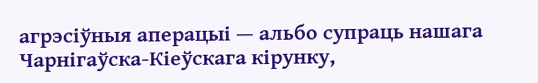агрэсіўныя аперацыі — альбо супраць нашага Чарнігаўска-Кіеўскага кірунку,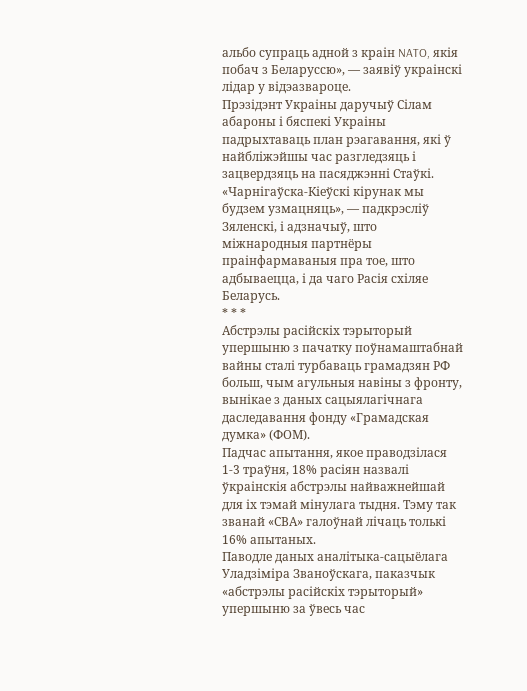альбо супраць адной з краін NATO, якія побач з Беларуссю», — заявіў украінскі лідар у відэазвароце.
Прэзідэнт Украіны даручыў Сілам абароны і бяспекі Украіны падрыхтаваць план рэагавання, які ў найбліжэйшы час разгледзяць і зацвердзяць на пасяджэнні Стаўкі. «Чарнігаўска-Кіеўскі кірунак мы будзем узмацняць», — падкрэсліў Зяленскі, і адзначыў, што міжнародныя партнёры праінфармаваныя пра тое, што адбываецца, і да чаго Расія схіляе Беларусь.
* * *
Абстрэлы расійскіх тэрыторый упершыню з пачатку поўнамаштабнай вайны сталі турбаваць грамадзян РФ больш, чым агульныя навіны з фронту, вынікае з даных сацыялагічнага даследавання фонду «Грамадская думка» (ФОМ).
Падчас апытання, якое праводзілася 1-3 траўня, 18% расіян назвалі ўкраінскія абстрэлы найважнейшай для іх тэмай мінулага тыдня. Тэму так званай «СВА» галоўнай лічаць толькі 16% апытаных.
Паводле даных аналітыка-сацыёлага Уладзіміра Званоўскага, паказчык «абстрэлы расійскіх тэрыторый» упершыню за ўвесь час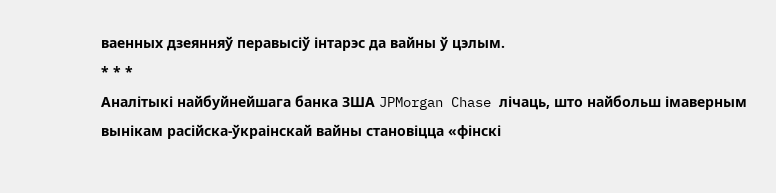ваенных дзеянняў перавысіў інтарэс да вайны ў цэлым.
* * *
Аналітыкі найбуйнейшага банка ЗША JPMorgan Chase лічаць, што найбольш імаверным вынікам расійска-ўкраінскай вайны становіцца «фінскі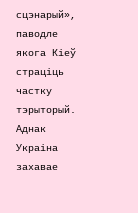сцэнарый», паводле якога Кіеў страціць частку тэрыторый. Аднак Украіна захавае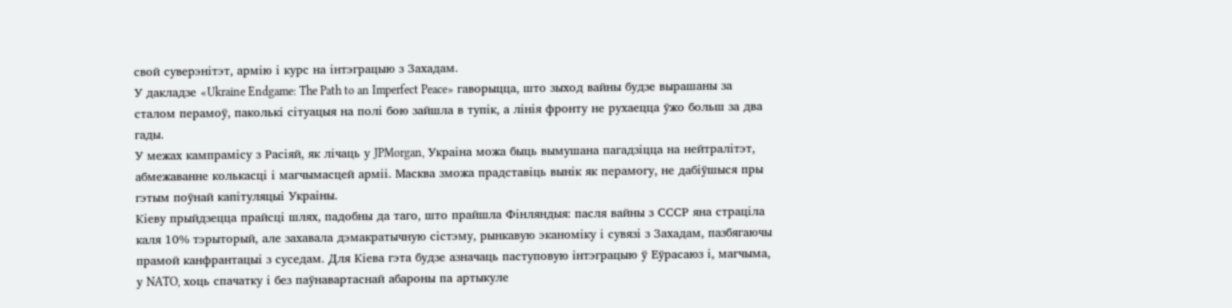свой суверэнітэт, армію і курс на інтэграцыю з Захадам.
У дакладзе «Ukraine Endgame: The Path to an Imperfect Peace» гаворыцца, што зыход вайны будзе вырашаны за сталом перамоў, паколькі сітуацыя на полі бою зайшла в тупік, а лінія фронту не рухаецца ўжо больш за два гады.
У межах кампрамісу з Расіяй, як лічаць у JPMorgan, Украіна можа быць вымушана пагадзіцца на нейтралітэт, абмежаванне колькасці і магчымасцей арміі. Масква зможа прадставіць вынік як перамогу, не дабіўшыся пры гэтым поўнай капітуляцыі Украіны.
Кіеву прыйдзецца прайсці шлях, падобны да таго, што прайшла Фінляндыя: пасля вайны з СССР яна страціла каля 10% тэрыторый, але захавала дэмакратычную сістэму, рынкавую эканоміку і сувязі з Захадам, пазбягаючы прамой канфрантацыі з суседам. Для Кіева гэта будзе азначаць паступовую інтэграцыю ў Еўрасаюз і, магчыма, у NATO, хоць спачатку і без паўнавартаснай абароны па артыкуле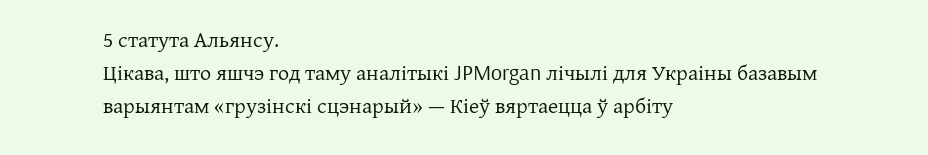5 статута Альянсу.
Цікава, што яшчэ год таму аналітыкі JPMorgan лічылі для Украіны базавым варыянтам «грузінскі сцэнарый» — Кіеў вяртаецца ў арбіту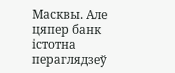Масквы. Але цяпер банк істотна пераглядзеў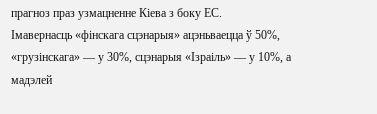прагноз праз узмацненне Кіева з боку ЕС.
Імавернасць «фінскага сцэнарыя» ацэньваецца ў 50%, «грузінскага» — у 30%, сцэнарыя «Ізраіль» — у 10%, а мадэлей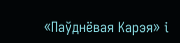«Паўднёвая Карэя» і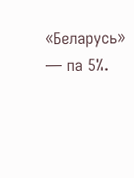«Беларусь» — па 5%.